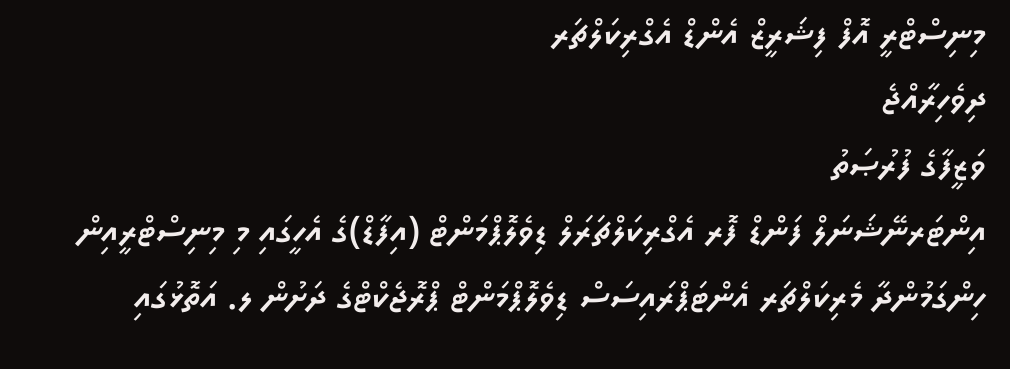މިނިސްޓްރީ އޮފް ފިޝަރީޒް އެންޑް އެގްރިކަލްޗަރ
ދިވެހިރާއްޖެ
ވަޒީފާގެ ފުރުޞަތު
އިންޓަރނޭޝަނަލް ފަންޑް ފޮރ އެގްރިކަލްޗަރަލް ޑިވެލޮޕްމަންޓް (އިފާޑް)ގެ އެހީގައި މި މިނިސްޓްރީއިން ހިންގަމުންދާ މެރިކަލްޗަރ އެންޓަޕްރައިސަސް ޑިވެލޮޕްމަންޓް ޕްރޮޖެކްޓްގެ ދަށުން ލ. އަތޮޅުގައި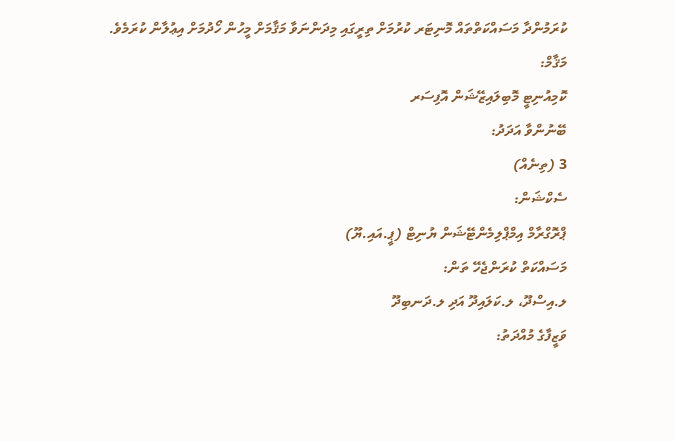ކުރަމުންދާ މަސައްކަތްތައް މޮނިޓަރ ކުރުމަށް ތިރީގައި މިދަންނަވާ މަޤާމަށް މީހުން ހޯދުމަށް އިޢުލާން ކުރަމެވެ.
މަޤާމް:
ކޮމިއުނިޓީ މޮބިލައިޒޭޝަން އޮފިސަރ
ބޭނުންވާ އަދަދު:
3 (ތިނެއް)
ސެކްޝަން:
ޕްރޮގްރާމް އިމްޕްލިމެންޓޭޝަން ޔުނިޓް (ޕީ.އައި.ޔޫ)
މަސައްކަތް ކުރަންޖެހޭ ތަން:
ލ.އިސްދޫ، ލ.ކަލައިދޫ އަދި ލ.ދަނބިދޫ
ވަޒީފާގެ މުއްދަތު: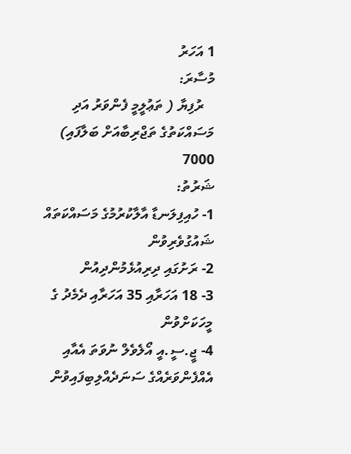1 އަހަރު
މުސާރަ:
   ރުފިޔާ ( ތަޢުލީމީ ފެންވަރު އަދި މަސައްކަތުގެ ތަޖްރިބާއަށް ބަލާފައި) 7000
ޝަރުތު:
1- ހުއިފިލަނޑާ އާލާކުރުމުގެ މަސައްކަތައް ޝައުގުވެރިވުން
2- ރަށުގައި ދިރިއުޅެމުންދިއުން
3- 18 އަހަރާއި 35 އަހަރާއި ދެމެދު ގެ މީހަކަށްވުން
4- ޖީ.ސީ.އީ އޯލެވެލް ނުވަތަ އެއާއި އެއްފެންވަރެއްގެ ސަނަދެއްލިބިފައިވުން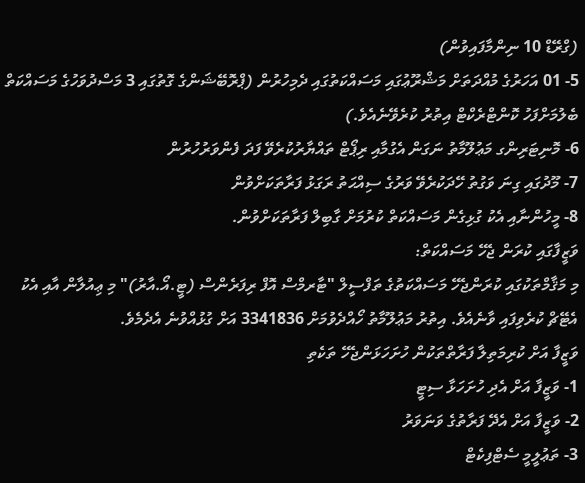(ގްރޭޑް 10 ނިންމާފައިވުން)
5- 01 އަހަރުގެ މުއްދަތަށް މަޝްރޫޢުގައި މަސައްކަތުގައި ދެމިހުރުން (ޕްރޮބޭޝަންގެ ގޮތުގައި 3 މަސްދުވަހުގެ މަސައްކަތް ބެލުމަށްފަހު ކޮންޓްރެކްޓް އިތުރު ކުރެވޭނެއެވެ.)
6- މޮނިޓަރިންގ މަޢުލޫމާތު ނަގަން އެގުމާއި ރިޕޯޓް ތައްޔާރުކުރެވޭ ފަދަ ފެންވަރުހުރުން
7- މޫދުގައި ގިނަ ވަގުތު ހޭދަކުރެވޭ ވަރުގެ ސިއްޙަތު ރަގަޅު ފަރާތަކަށްވުން
8- މީހުންނާއި އެކު ގުޅިގެން މަސައްކަތް ކުރުމަށް ގާބިލް ފަރާތަކަށްވުން.
ވަޒީފާގައި ކުރަން ޖެހޭ މަސައްކަތް:
މި މަޤާމްތަކުގައި ކުރަންޖެހޭ މަސައްކަތުގެ ތަފްސީލް "ޓާރމްސް އޮފް ރިފަރެންސް (ޓީ.އޯ.އާރު)" މި ޢިއުލާން އާއި އެކު އެޓޭޗް ކުރެވިފައި ވާނެއެވެ. އިތުރު މަޢުލޫމާތު ހޯއްދެވުމަށް 3341836 އަށް ގުޅުއްވުނެ އެދެމެވެ.
ވަޒީފާ އަށް ކުރިމަތިލާ ފަރާތްތަކުން ހުށަހަޅަންޖެހޭ ތަކެތި
1- ވަޒީފާ އަށް އެދި ހުށަހަޅާ ސިޓީ
2- ވަޒީފާ އަށް އެދޭ ފަރާތުގެ ވަނަވަރު
3- ތަޢުލީމީ ސެޓްފިކެޓް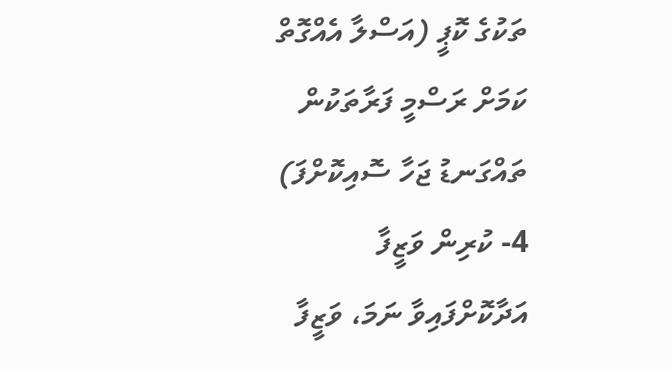ތަކުގެ ކޮޕީ (އަސްލާ އެއްގޮތް ކަމަށް ރަސްމީ ފަރާތަކުން ތައްގަނޑު ޖަހާ ސޮއިކޮށްފަ)
4- ކުރިން ވަޒީފާ އަދާކޮށްފައިވާ ނަމަ، ވަޒީފާ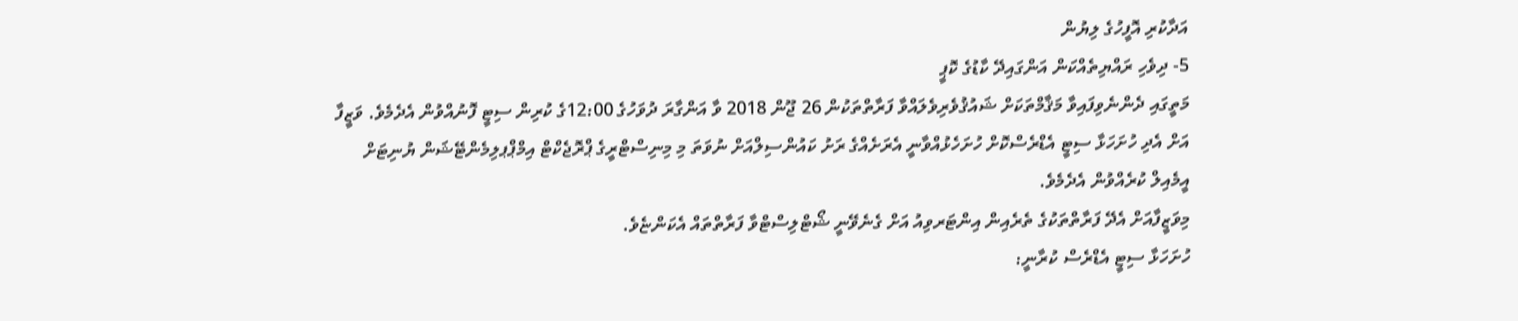އަދާކުރި އޮފީހުގެ ލިޔުން
5- ދިވެހި ރައްޔިތެއްކަން އަންގައިދޭ ކާޑުގެ ކޮޕީ
މަތީގައި ދެންނެވިފައިވާ މަޤާމްތަކަށް ޝައުޤުވެރިވެލައްވާ ފަރާތްތަކުން 26 ޖޫން 2018 ވާ އަންގާރަ ދުވަހުގެ 12:00ގެ ކުރިން ސިޓީ ފޮނުއްވުން އެދެމެވެ. ވަޒީފާ އަށް އެދި ހުށަހަޅާ ސިޓީ އެޑްރެސްކޮށް ހުށަހެޅުއްވާނީ އެރަށެއްގެ ރަށު ކައުންސިލްއަށް ނުވަތަ މި މިނިސްޓްރީގެ ޕްރޮޖެކްޓް އިމްޕްޕލިމެންޓޭޝަން ޔުނިޓަށް އީމެއިލް ކުރެއްވުން އެދެމެވެ.
މިވަޒީފާއަށް އެދޭ ފަރާތްތަކުގެ ތެރެއިން އިންޓަރވިއު އަށް ގެނެވޭނީ ޝޯޓްލިސްޓްވާ ފަރާތްތައް އެކަންޏެވެ.
ހުށަހަޅާ ސިޓީ އެޑްރެސް ކުރާނީ: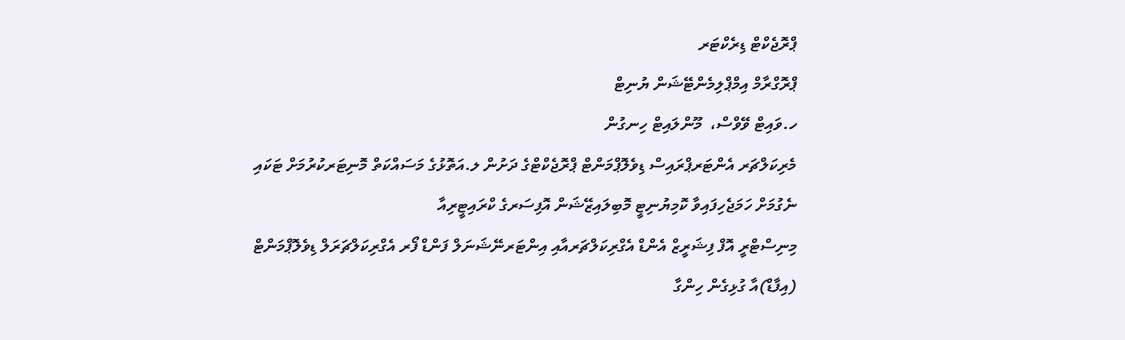ޕްރޮޖެކްޓް ޑިރެކްޓަރ
ޕްރޮގްރާމް އިމްޕްލިމެންޓޭޝަން ޔުނިޓް
ހ.ވައިޓް ވޭވްސް،  މޫންލައިޓް ހިނގުން
މެރިކަލްޗަރ އެންޓަރޕްރައިސް ޑިވެލޮޕްމަންޓް ޕްރޮޖެކްޓްގެ ދަށުން ލ.އަތޮޅުގެ މަސައްކަތް މޮނިޓަރކުރުމަށް ޓަކައި ނެގުމަށް ހަމަޖެހިފައިވާ ކޮމިޔުނިޓީ މޮބިލައިޒޭޝަން އޮފިސަރގެ ކްރައިޓީރިއާ
މިނިސްޓްރީ އޮފް ފިޝަރީޒް އެންޑް އެގްރިކަލްޗަރއާއި އިންޓަރނޭޝަނަލް ފަންޑް ފޯރ އެގްރިކަލްޗަރަލް ޑިވެލޮޕްމަންޓް (އިފާޑް)އާ ގުޅިގެން ހިންގާ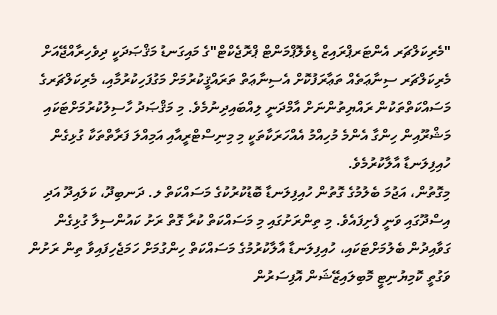"މެރިކަލްޗަރ އެންޓަރޕްރައިޒް ޑިވެލޮޕްމަންޓް ޕްރޮޖެކްޓް"ގެ މައިގަނޑު މަޤްޞަދަކީ ދިވެހިރާއްޖޭއަށް މެރިކަލްޗަރ ސިނާޢަތެއް ތަޢާރަފުކޮށް އެސިނާޢަތް ތަރައްޤީކުރުމަށް މަގުފަހިކުރުމާއި، މެރިކަލްޗަރގެ މަސައްކަތްތަކުން ރައްޔިތުންނަށް އާމްދަނީ ލިއްބައިދިނުމެވެ. މި މަޤްޞަދު ހާސިލުކުރުމަށްޓަކައި މަޝްރޫއިން ހިންގާ އެންމެ މުހިއްމު އެއްހަރަކާތަކީ މި މިނިސްޓްރީއާއި އަމިއްލަ ފަރާތްތަކާ ގުޅިގެން ހުއިފިލަނޑާ އާލާކުރުމެވެ.
މިގޮތުން، އަޖުމަ ބެލުމުގެ ގޮތުން ހުއިފިލަނޑާ ބޮޑުކުރުކުގެ މަސައްކަތް ލ. ދަނބިދޫ، ކަލައިދޫ އަދި އިސްދޫގައި ވަނީ ފެށިފައެވެ. މި ތިންރަށުގައި މި މަސައްކަތް ކުރާ ގޮތް ރަށު ކައުންސިލާ ގުޅިގެން ގަވާއިދުން ބެލުމަށްޓަކައި، ހުއިފިލަނޑާ އާލާކުރުމުގެ މަސައްކަތް ހިންގުމަށް ހަމަޖެހިފައިވާ ތިން ރަށުން ވަގުތީ ކޮމިޔުނިޓީ މޮބިލައިޒޭޝަން އޮފިސަރުން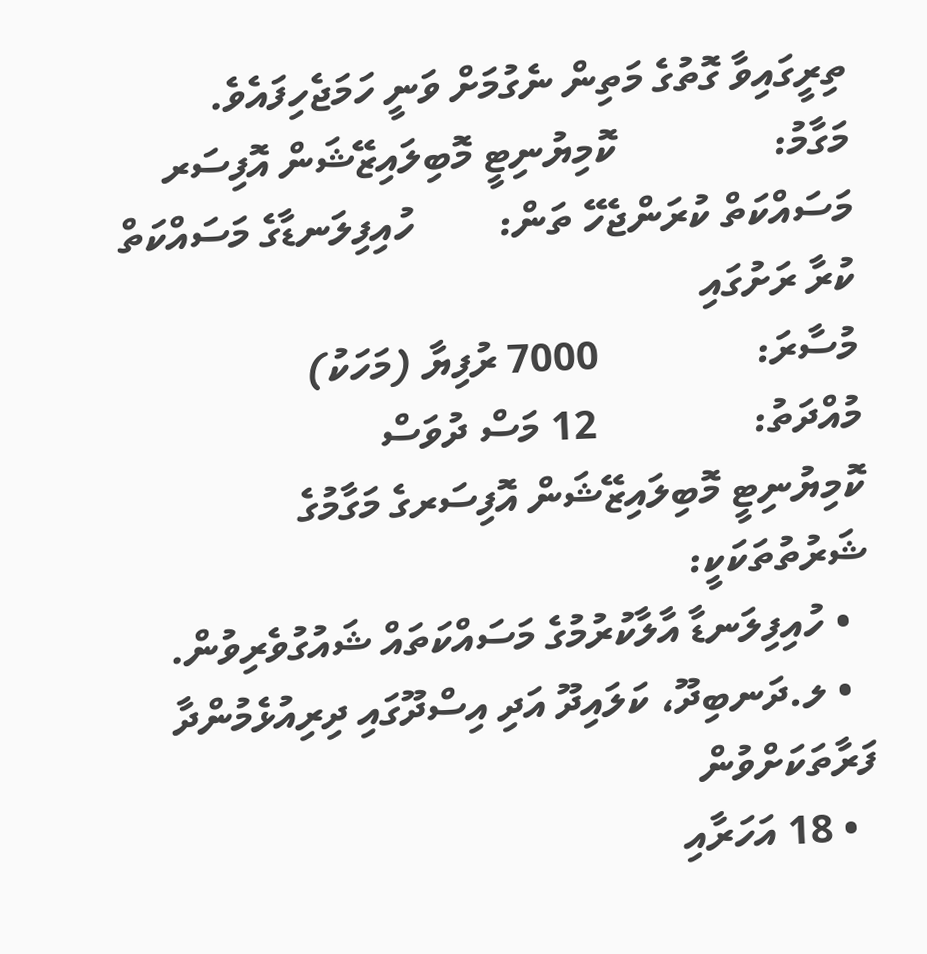ތިރީގައިވާ ގޮތުގެ މަތިން ނެގުމަށް ވަނީ ހަމަޖެހިފައެވެ.
މަގާމު:               ކޮމިޔުނިޓީ މޮބިލައިޒޭޝަން އޮފިސަރ
މަސައްކަތް ކުރަންޖެހޭ ތަން:        ހުއިފިލަނޑާގެ މަސައްކަތް ކުރާ ރަށުގައި
މުސާރަ:               7000 ރުފިޔާ (މަހަކު)
މުއްދަތު:               12 މަސް ދުވަސް
ކޮމިޔުނިޓީ މޮބިލައިޒޭޝަން އޮފިސަރގެ މަގާމުގެ ޝަރުތުތަކަކީ:
  • ހުއިފިލަނޑާ އާލާކުރުމުގެ މަސައްކަތައް ޝައުގުވެރިވުން.
  • ލ.ދަނބިދޫ، ކަލައިދޫ އަދި އިސްދޫގައި ދިރިއުޅެމުންދާ ފަރާތަކަށްވުން
  • 18 އަހަރާއި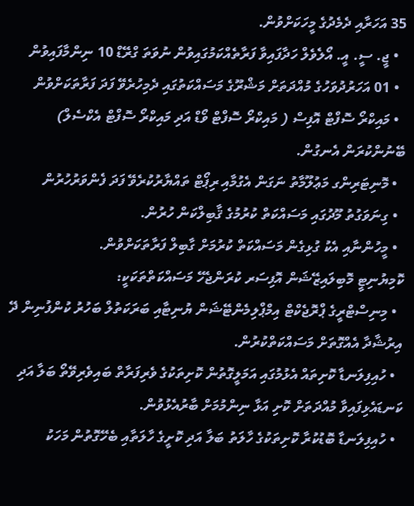35 އަހަރާއި ދެމެދުގެ މީހަކަށްވުން.
  • ޖީ. ސީ. އީ. އޯލެވެލް ހަދާފައިވާ ފަރާތެއްކަމުގައިވުން ނުވަތަ ގްރޭޑް 10 ނިންމާފައިވުން
  • 01 އަހަރުދުވަހުގެ މުއްދަތަށް މަޝްރޫގެ މަސައްކަތުގައި ދެމިހުރެވޭ ފަދަ ފަރާތަކަށްވުން
  • މައިކްރޯ ސޮފްޓް އޮފިސް ( މައިކްރޯ ސޮފްޓް ވޯޑް އަދި މައިކްރޯ ސޮފްޓް އެކްސެލް) ބޭނުންކުރަން އެނގުން.
  • މޮނިޓަރިންގ މަޢުލޫމާތު ނަގަން އެގުމާއި ރިޕޯޓް ތައްޔާރުކުރެވޭ ފަދަ ފެންވަރުހުރުން
  • ގިނަވަގުތު މޫދުގައި މަސައްކަތް ކުރުމުގެ ޤާބިލްކަން ހުރުން.
  • މީހުންނާއި އެކު ގުޅިގެން މަސައްކަތް ކުރުމަށް ގާބިލް ފަރާތަކަށްވުން.
ކޮމިޔުނިޓީ މޮބިލައިޒޭޝަން އޮފިސަރ ކުރަންޖެހޭ މަސައްކަތްތަކަކީ:
  • މިނިސްޓްރީގެ ޕްރޮޖެކްޓް އިމްޕްލިމެންޓޭޝަން ޔުނިޓާއި ބަރަކަތުލް ބަހުރު ކުންފުނިން ދޭ އިރުޝާދާ އެއްގޮތަށް މަސައްކަތްކުރުން.
  • ހުއިފިލަނޑާ ކޮށިތައް އެޅުމުގައި އަމަލީގޮތުން ކޮށިތަކުގެ ވެރިފަރާތް ބައިވެރިވޭތޯ ބަލާ އަދި ކަނޑައެޅިފައިވާ މުއްދަތަށް ކޮށި އަޅާ ނިންމުމަށް ބާރުއެޅުވުން.
  • ހުއިފިލަނޑާ ބޮޑުކުރާ ކޮށިތަކުގެ ހާލަތު ބަލާ އަދި ކޮށީގެ ހާލަތާއި ބެހޭގޮތުން މަހަކު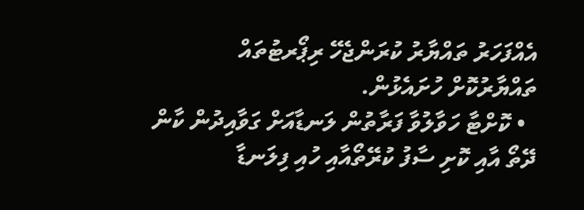އެއްފަހަރު ތައްޔާރު ކުރަންޖެހޭ ރިޕޯރޓުތައް ތައްޔާރުކޮށް ހުށައެޅުން.
  • ކޮށްޓާ ހަވާލުވާ ފަރާތުން ލަނޑާއަށް ގަވާއިދުން ކާން ދޭތޯ އާއި ކޮށި ސާފު ކުރޭތޯއާއި ހުއި ފިލަނޑާ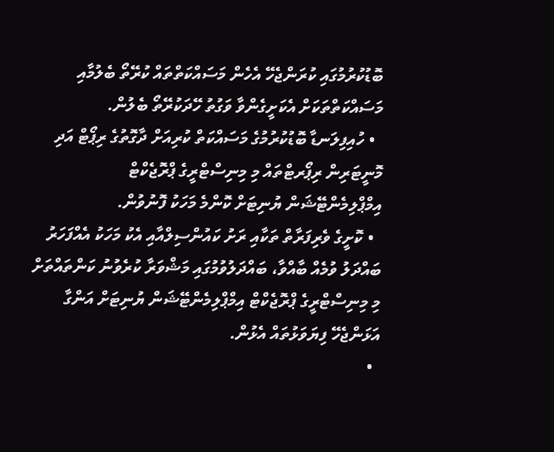ބޮޑުކުރުމުގައި ކުރަންޖެހޭ އެހެން މަސައްކަތްތައް ކުރޭތޯ ބެލުމާއި މަސައްކަތްތަކަށް އެކަށީގެންވާ ވަގުތު ހޭދަކުރޭތޯ ބެލުން.
  • ހުއިފިލަނޑާ ބޮޑުކުރުމުގެ މަސައްކަތް ކުރިއަށް ދާގޮތުގެ ރިޕޯޓް އަދި މޮނީޓަރިން ރިޕޯރޓްތައް މި މިނިސްޓްރީގެ ޕްރޮޖެކްޓް އިމްޕްލިމެންޓޭޝަން ޔުނިޓަށް ކޮންމެ މަހަކު ފޮނުވުން.
  • ކޮށީގެ ވެރިފަރާތް ތަކާއި ރަށު ކައުންސިލްއާއި އެކު މަހަކު އެއްފަހަރު ބައްދަލު ވުމެއް ބާއްވާ، ބައްދަލުވުމުގައި މަޝްވަރާ ކުރެވުނު ކަންތައްތަށް މި މިނިސްޓްރީގެ ޕްރޮޖެކްޓް އިމްޕްލިމެންޓޭޝަން ޔުނިޓަށް އަންގާ އަޅަންޖެހޭ ފިޔަވަޅުތައް އެޅުން.
  •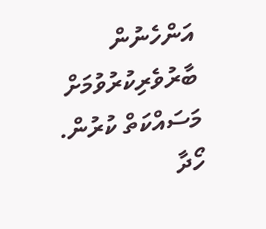އަންހެނުން ބާރުވެރިކުރުވުމަށް މަސައްކަތް ކުރުން.
ހޯދާ